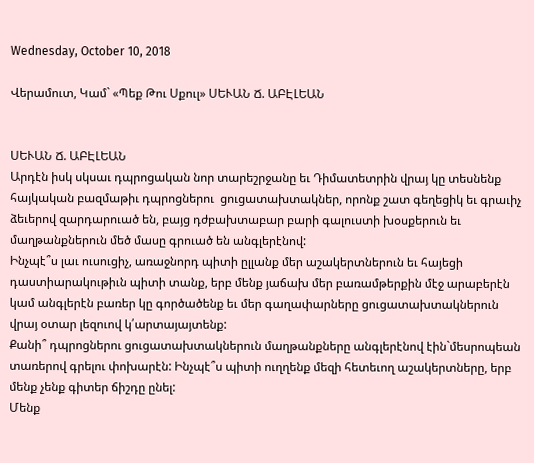Wednesday, October 10, 2018

Վերամուտ, Կամ` «Պեք Թու Սքուլ» ՍԵՒԱՆ Ճ. ԱԲԷԼԵԱՆ


ՍԵՒԱՆ Ճ. ԱԲԷԼԵԱՆ
Արդէն իսկ սկսաւ դպրոցական նոր տարեշրջանը եւ Դիմատետրին վրայ կը տեսնենք հայկական բազմաթիւ դպրոցներու  ցուցատախտակներ, որոնք շատ գեղեցիկ եւ գրաւիչ ձեւերով զարդարուած են, բայց դժբախտաբար բարի գալուստի խօսքերուն եւ մաղթանքներուն մեծ մասը գրուած են անգլերէնով:
Ինչպէ՞ս լաւ ուսուցիչ, առաջնորդ պիտի ըլլանք մեր աշակերտներուն եւ հայեցի դաստիարակութիւն պիտի տանք, երբ մենք յաճախ մեր բառամթերքին մէջ արաբերէն կամ անգլերէն բառեր կը գործածենք եւ մեր գաղափարները ցուցատախտակներուն վրայ օտար լեզուով կ՛արտայայտենք:
Քանի՞ դպրոցներու ցուցատախտակներուն մաղթանքները անգլերէնով էին`մեսրոպեան տառերով գրելու փոխարէն: Ինչպէ՞ս պիտի ուղղենք մեզի հետեւող աշակերտները, երբ մենք չենք գիտեր ճիշդը ընել:
Մենք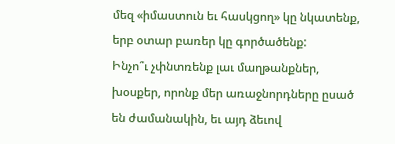մեզ «իմաստուն եւ հասկցող» կը նկատենք, երբ օտար բառեր կը գործածենք:
Ինչո՞ւ չփնտռենք լաւ մաղթանքներ, խօսքեր, որոնք մեր առաջնորդները ըսած են ժամանակին, եւ այդ ձեւով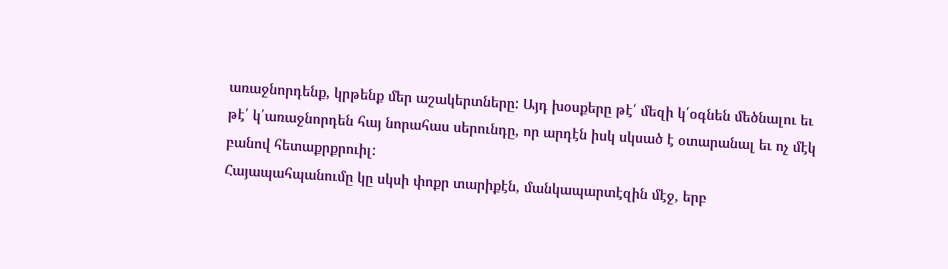առաջնորդենք, կրթենք մեր աշակերտները: Այդ խօսքերը թէ՛ մեզի կ՛օգնեն մեծնալու եւ թէ՛ կ՛առաջնորդեն հայ նորահաս սերունդը, որ արդէն իսկ սկսած է օտարանալ եւ ոչ մէկ բանով հետաքրքրուիլ:
Հայապահպանումը կը սկսի փոքր տարիքէն, մանկապարտէզին մէջ, երբ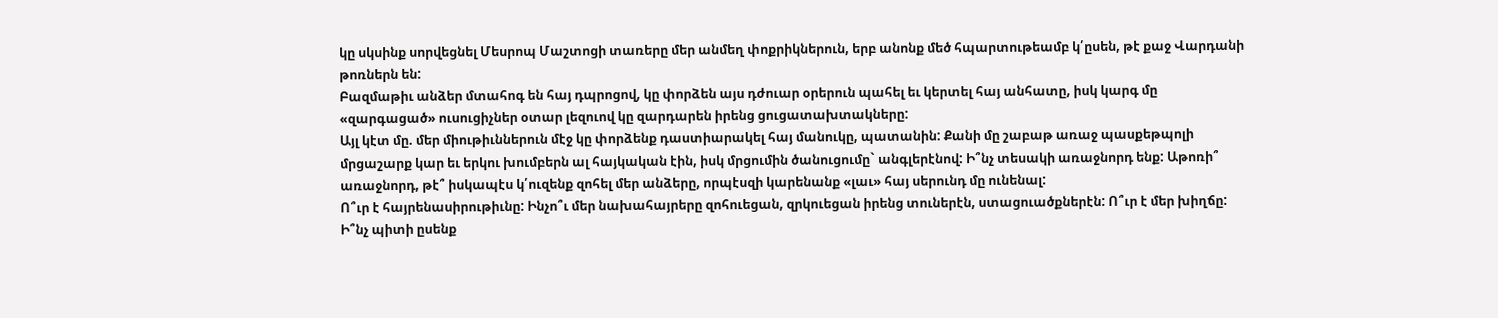կը սկսինք սորվեցնել Մեսրոպ Մաշտոցի տառերը մեր անմեղ փոքրիկներուն, երբ անոնք մեծ հպարտութեամբ կ՛ըսեն, թէ քաջ Վարդանի թոռներն են:
Բազմաթիւ անձեր մտահոգ են հայ դպրոցով, կը փորձեն այս դժուար օրերուն պահել եւ կերտել հայ անհատը, իսկ կարգ մը «զարգացած» ուսուցիչներ օտար լեզուով կը զարդարեն իրենց ցուցատախտակները:
Այլ կէտ մը. մեր միութիւններուն մէջ կը փորձենք դաստիարակել հայ մանուկը, պատանին: Քանի մը շաբաթ առաջ պասքեթպոլի մրցաշարք կար եւ երկու խումբերն ալ հայկական էին, իսկ մրցումին ծանուցումը` անգլերէնով: Ի՞նչ տեսակի առաջնորդ ենք: Աթոռի՞ առաջնորդ, թէ՞ իսկապէս կ՛ուզենք զոհել մեր անձերը, որպէսզի կարենանք «լաւ» հայ սերունդ մը ունենալ:
Ո՞ւր է հայրենասիրութիւնը: Ինչո՞ւ մեր նախահայրերը զոհուեցան, զրկուեցան իրենց տուներէն, ստացուածքներէն: Ո՞ւր է մեր խիղճը: Ի՞նչ պիտի ըսենք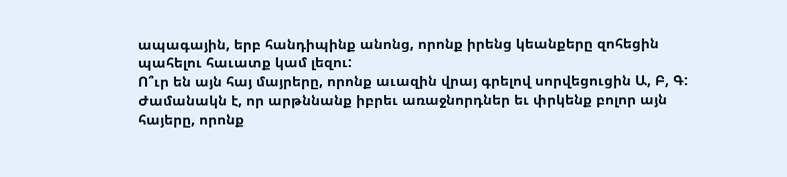ապագային, երբ հանդիպինք անոնց, որոնք իրենց կեանքերը զոհեցին պահելու հաւատք կամ լեզու:
Ո՞ւր են այն հայ մայրերը, որոնք աւազին վրայ գրելով սորվեցուցին Ա, Բ, Գ:
Ժամանակն է, որ արթննանք իբրեւ առաջնորդներ եւ փրկենք բոլոր այն հայերը, որոնք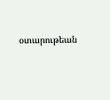օտարութեան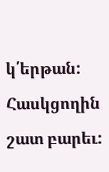կ՛երթան:
Հասկցողին շատ բարեւ: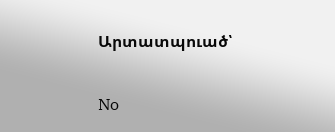Արտատպուած՝

No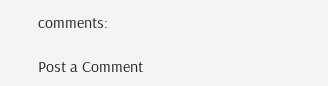comments:

Post a Comment